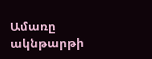Ամառը ակնթարթի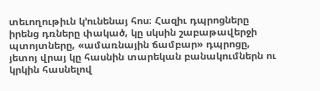տեւողութիւն կ’ունենայ հոս։ Հազիւ դպրոցները իրենց դռները փակած, կը սկսին շաբաթավերջի պտոյտները, «ամառնային ճամբար» դպրոցը, յետոյ վրայ կը հասնին տարեկան բանակումներն ու կրկին հասնելով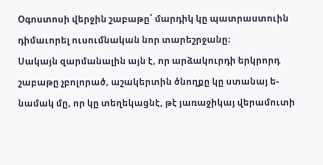Օգոստոսի վերջին շաբաթը՝ մարդիկ կը պատրաստուին դիմաւորել ուսումնական նոր տարեշրջանը։
Սակայն զարմանալին այն է, որ արձակուրդի երկրորդ շաբաթը չբոլորած, աշակերտին ծնողքը կը ստանայ ե-նամակ մը, որ կը տեղեկացնէ, թէ յառաջիկայ վերամուտի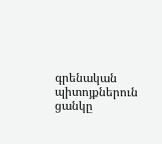գրենական պիտոյքներուն ցանկը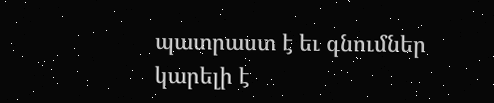պատրաստ է եւ գնումներ կարելի է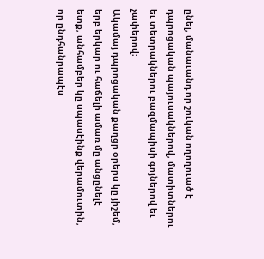ընել, մանաւանդ որ շուկան ողողուած է դպրոցական պայուսակներով, մատիտներու եւ տետրակներու բազմապիսի գոյներով եւ չափերով։
Ակամայ դպրոցական քաղցր օրերս կը յիշեմ, երբ երկար ու հաճելի ամառ մը անցընելէ ետք, անհամբեր կը սպասէինք վերամուտին, որ ընդհանրապէս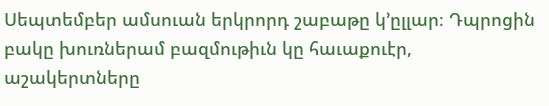Սեպտեմբեր ամսուան երկրորդ շաբաթը կ’ըլլար։ Դպրոցին բակը խուռներամ բազմութիւն կը հաւաքուէր, աշակերտները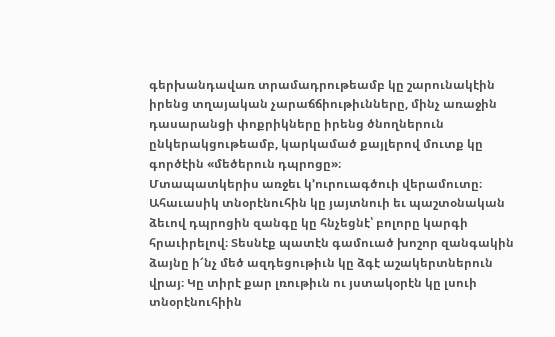գերխանդավառ տրամադրութեամբ կը շարունակէին իրենց տղայական չարաճճիութիւնները, մինչ առաջին դասարանցի փոքրիկները իրենց ծնողներուն ընկերակցութեամբ, կարկամած քայլերով մուտք կը գործէին «մեծերուն դպրոցը»։
Մտապատկերիս առջեւ կ’ուրուագծուի վերամուտը։ Ահաւասիկ տնօրէնուհին կը յայտնուի եւ պաշտօնական ձեւով դպրոցին զանգը կը հնչեցնէ՝ բոլորը կարգի հրաւիրելով։ Տեսնէք պատէն գամուած խոշոր զանգակին ձայնը ի՜նչ մեծ ազդեցութիւն կը ձգէ աշակերտներուն վրայ։ Կը տիրէ քար լռութիւն ու յստակօրէն կը լսուի տնօրէնուհիին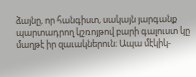ձայնը, որ հանգիստ, սակայն յարգանք պարտադրող կշռոյթով բարի գալուստ կը մաղթէ իր զաւակներուն։ Ապա մէկիկ-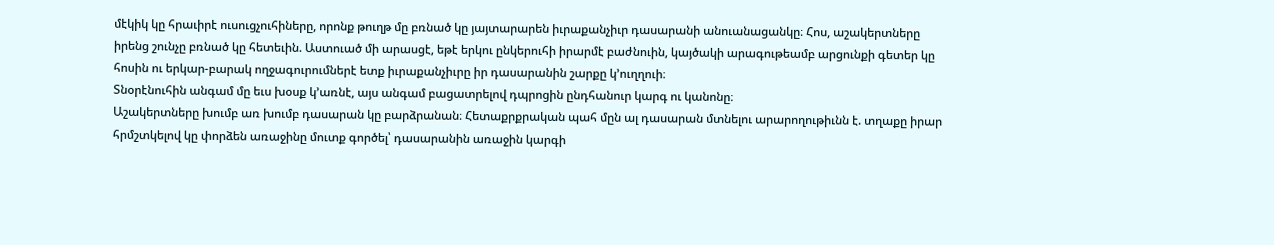մէկիկ կը հրաւիրէ ուսուցչուհիները, որոնք թուղթ մը բռնած կը յայտարարեն իւրաքանչիւր դասարանի անուանացանկը։ Հոս, աշակերտները իրենց շունչը բռնած կը հետեւին. Աստուած մի արասցէ, եթէ երկու ընկերուհի իրարմէ բաժնուին, կայծակի արագութեամբ արցունքի գետեր կը հոսին ու երկար-բարակ ողջագուրումներէ ետք իւրաքանչիւրը իր դասարանին շարքը կ’ուղղուի։
Տնօրէնուհին անգամ մը եւս խօսք կ’առնէ, այս անգամ բացատրելով դպրոցին ընդհանուր կարգ ու կանոնը։
Աշակերտները խումբ առ խումբ դասարան կը բարձրանան։ Հետաքրքրական պահ մըն ալ դասարան մտնելու արարողութիւնն է. տղաքը իրար հրմշտկելով կը փորձեն առաջինը մուտք գործել՝ դասարանին առաջին կարգի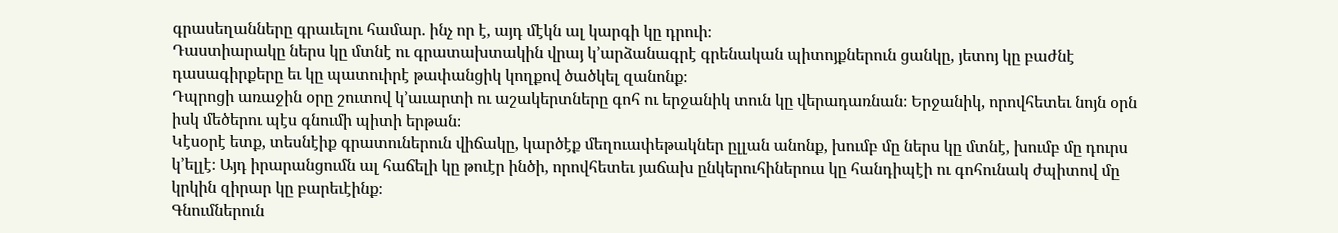գրասեղանները գրաւելու համար. ինչ որ է, այդ մէկն ալ կարգի կը դրուի։
Դաստիարակը ներս կը մտնէ ու գրատախտակին վրայ կ’արձանագրէ գրենական պիտոյքներուն ցանկը, յետոյ կը բաժնէ դասագիրքերը եւ կը պատուիրէ թափանցիկ կողքով ծածկել զանոնք։
Դպրոցի առաջին օրը շուտով կ’աւարտի ու աշակերտները գոհ ու երջանիկ տուն կը վերադառնան։ Երջանիկ, որովհետեւ նոյն օրն իսկ մեծերու պէս գնումի պիտի երթան։
Կէսօրէ ետք, տեսնէիք գրատուներուն վիճակը, կարծէք մեղուափեթակներ ըլլան անոնք, խումբ մը ներս կը մտնէ, խումբ մը դուրս կ’ելլէ։ Այդ իրարանցումն ալ հաճելի կը թուէր ինծի, որովհետեւ յաճախ ընկերուհիներուս կը հանդիպէի ու գոհունակ ժպիտով մը կրկին զիրար կը բարեւէինք։
Գնումներուն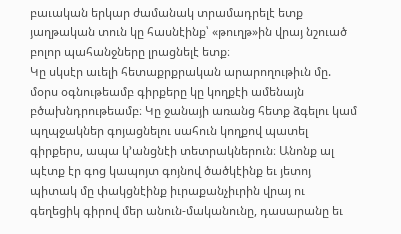բաւական երկար ժամանակ տրամադրելէ ետք յաղթական տուն կը հասնէինք՝ «թուղթ»ին վրայ նշուած բոլոր պահանջները լրացնելէ ետք։
Կը սկսէր աւելի հետաքրքրական արարողութիւն մը. մօրս օգնութեամբ գիրքերը կը կողքէի ամենայն բծախնդրութեամբ։ Կը ջանայի առանց հետք ձգելու կամ պղպջակներ գոյացնելու սահուն կողքով պատել գիրքերս, ապա կ’անցնէի տետրակներուն։ Անոնք ալ պէտք էր գոց կապոյտ գոյնով ծածկէինք եւ յետոյ պիտակ մը փակցնէինք իւրաքանչիւրին վրայ ու գեղեցիկ գիրով մեր անուն-մականունը, դասարանը եւ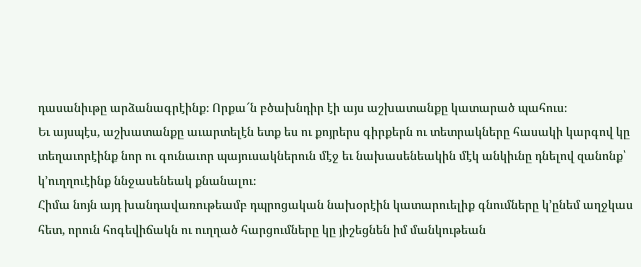դասանիւթը արձանագրէինք։ Որքա՜ն բծախնդիր էի այս աշխատանքը կատարած պահուս։
Եւ այսպէս, աշխատանքը աւարտելէն ետք ես ու քոյրերս գիրքերն ու տետրակները հասակի կարգով կը տեղաւորէինք նոր ու գունաւոր պայուսակներուն մէջ եւ նախասենեակին մէկ անկիւնը դնելով զանոնք՝ կ’ուղղուէինք ննջասենեակ քնանալու։
Հիմա նոյն այդ խանդավառութեամբ դպրոցական նախօրէին կատարուելիք գնումները կ’ընեմ աղջկաս հետ, որուն հոգեվիճակն ու ուղղած հարցումները կը յիշեցնեն իմ մանկութեան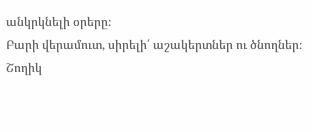անկրկնելի օրերը։
Բարի վերամուտ, սիրելի՛ աշակերտներ ու ծնողներ։
Շողիկ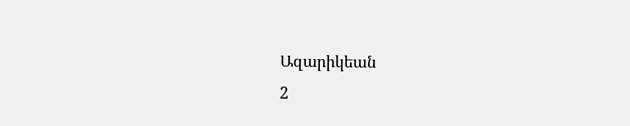Ազարիկեան
2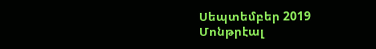Սեպտեմբեր 2019
Մոնթրէալ